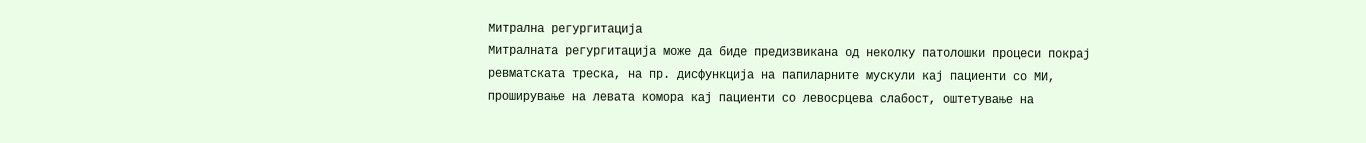Митрална регургитација
Митралната регургитација може да биде предизвикана од неколку патолошки процеси покрај ревматската трескa, на пр. дисфункција на папиларните мускули кај пациенти со МИ, проширување на левата комора кај пациенти со левосрцева слабост, оштетување на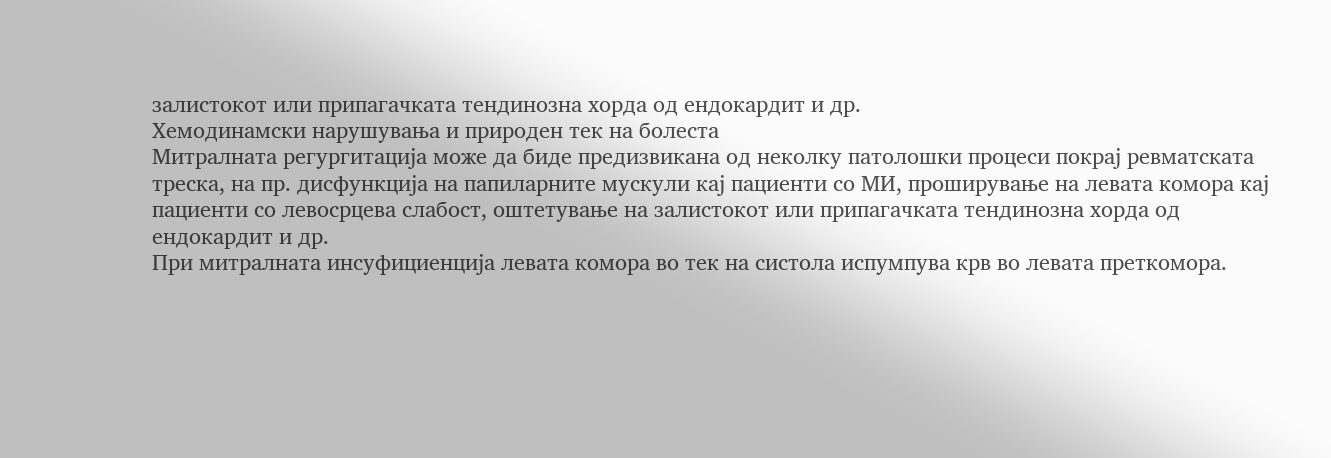залистокот или припагачката тендинозна хорда од ендокардит и др.
Хемодинамски нарушувања и природен тек на болеста
Митралната регургитација може да биде предизвикана од неколку патолошки процеси покрај ревматската трескa, на пр. дисфункција на папиларните мускули кај пациенти со МИ, проширување на левата комора кај пациенти со левосрцева слабост, оштетување на залистокот или припагачката тендинозна хорда од ендокардит и др.
При митралната инсуфициенција левата комора во тек на систола испумпува крв во левата преткомора.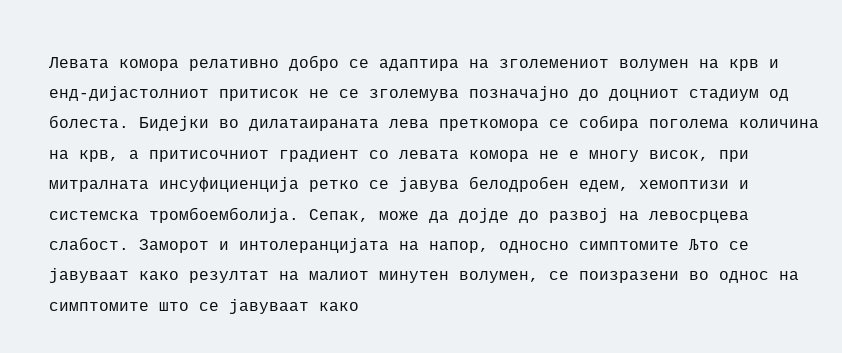Левата комора релативно добро се адаптира на зголемениот волумен на крв и енд-дијастолниот притисок не се зголемува позначајно до доцниот стадиум од болеста. Бидејки во дилатаираната лева преткомора се собира поголема количина на крв, а притисочниот градиент со левата комора не е многу висок, при митралната инсуфициенција ретко се јавува белодробен едем, хемоптизи и системска тромбоемболија. Сепак, може да дојде до развој на левосрцева слабост. Заморот и интолеранцијата на напор, односно симптомите Љто се јавуваат како резултат на малиот минутен волумен, се поизразени во однос на симптомите што се јавуваат како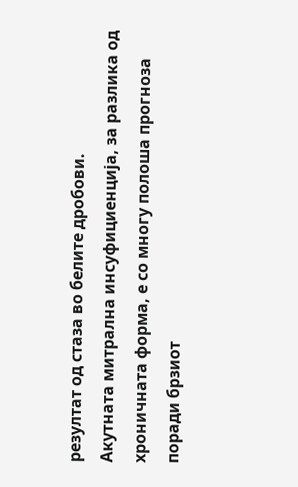резултат од стаза во белите дробови.
Акутната митрална инсуфициенција, за разлика од хроничната форма, е со многу полоша прогноза поради брзиот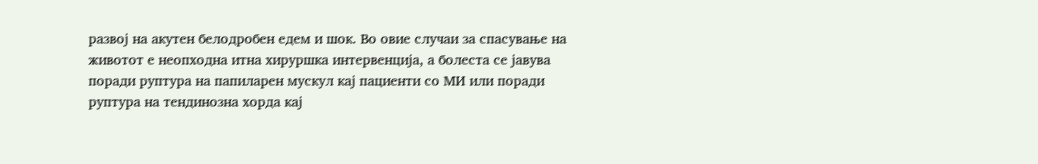развој на акутен белодробен едем и шок. Во овие случаи за спасување на животот е неопходна итна хируршка интервенција, а болеста се јавува поради руптура на папиларен мускул кај пациенти со МИ или поради руптура на тендинозна хорда кај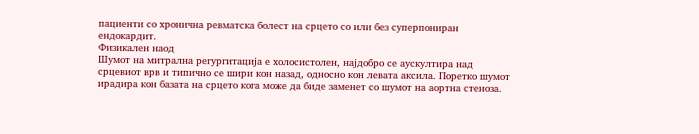пациенти со хронична ревматска болест на срцето со или без суперпониран ендокардит.
Физикален наод
Шумот на митрална регургитација е холосистолен, најдобро се аускултира над срцевиот врв и типично се шири кон назад, односно кон левата аксила. Поретко шумот ирадира кон базата на срцето кога може да биде заменет со шумот на аортна стеноза.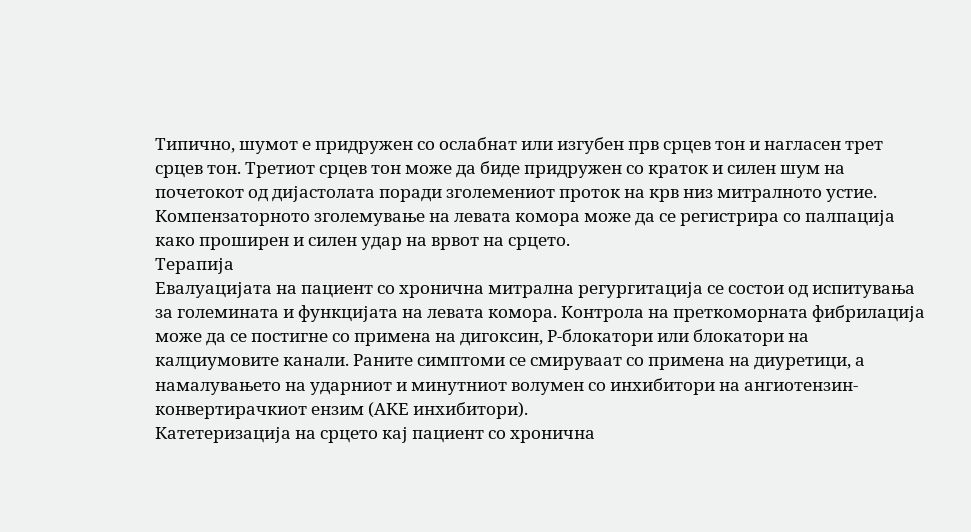Типично, шумот е придружен со ослабнат или изгубен прв срцев тон и нагласен трет срцев тон. Третиот срцев тон може да биде придружен со краток и силен шум на почетокот од дијастолата поради зголемениот проток на крв низ митралното устие. Компензаторното зголемување на левата комора може да се регистрира со палпација како проширен и силен удар на врвот на срцето.
Терапија
Евалуацијата на пациент со хронична митрална регургитација се состои од испитувања за големината и функцијата на левата комора. Контрола на преткоморната фибрилација може да се постигне со примена на дигоксин, Р-блокатори или блокатори на калциумовите канали. Раните симптоми се смируваат со примена на диуретици, а намалувањето на ударниот и минутниот волумен со инхибитори на ангиотензин-конвертирачкиот ензим (АКЕ инхибитори).
Катетеризација на срцето кај пациент со хронична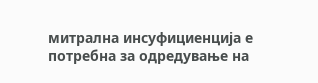митрална инсуфициенција е потребна за одредување на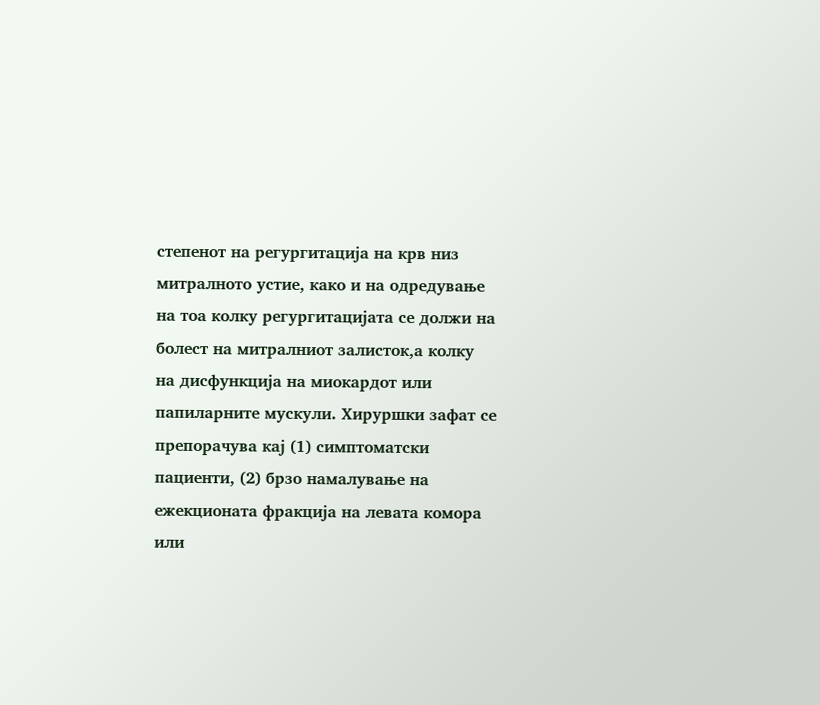степенот на регургитација на крв низ митралното устие, како и на одредување на тоа колку регургитацијата се должи на болест на митралниот залисток,а колку на дисфункција на миокардот или папиларните мускули. Хируршки зафат се препорачува кај (1) симптоматски пациенти, (2) брзо намалување на ежекционата фракција на левата комора или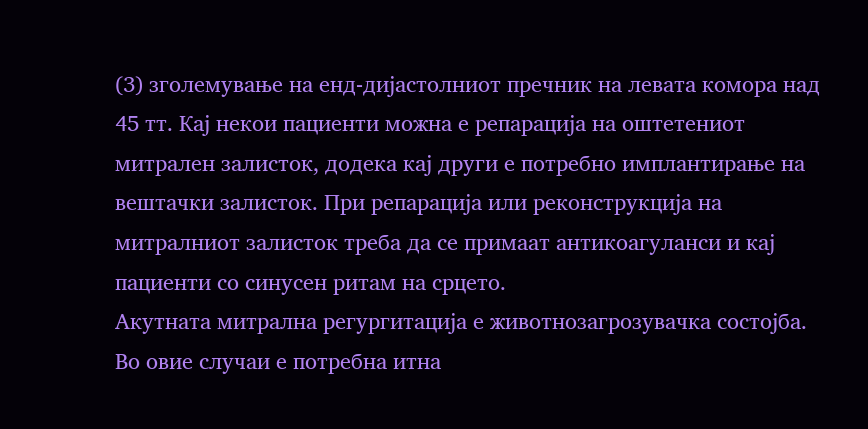(3) зголемување на енд-дијастолниот пречник на левата комора над 45 тт. Кај некои пациенти можна е репарација на оштетениот митрален залисток, додека кај други е потребно имплантирање на вештачки залисток. При репарација или реконструкција на митралниот залисток треба да се примаат антикоагуланси и кај пациенти со синусен ритам на срцето.
Акутната митрална регургитација е животнозагрозувачка состојба. Во овие случаи е потребна итна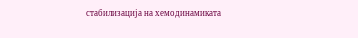стабилизација на хемодинамиката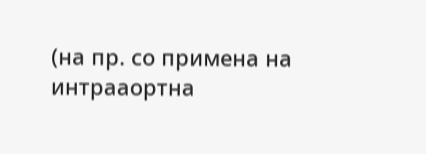(на пр. со примена на интрааортна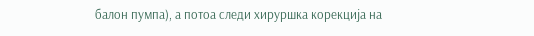балон пумпа), а потоа следи хируршка корекција на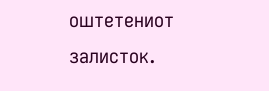оштетениот залисток.